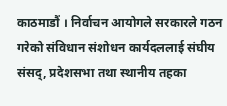काठमाडौं । निर्वाचन आयोगले सरकारले गठन गरेको संविधान संशोधन कार्यदललाई संघीय संसद्, प्रदेशसभा तथा स्थानीय तहका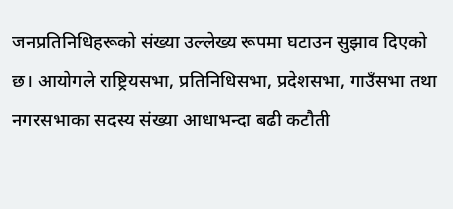जनप्रतिनिधिहरूको संख्या उल्लेख्य रूपमा घटाउन सुझाव दिएको छ। आयोगले राष्ट्रियसभा, प्रतिनिधिसभा, प्रदेशसभा, गाउँसभा तथा नगरसभाका सदस्य संख्या आधाभन्दा बढी कटौती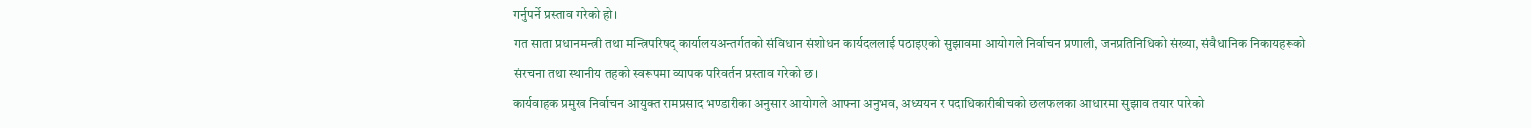गर्नुपर्ने प्रस्ताव गरेको हो।
गत साता प्रधानमन्त्री तथा मन्त्रिपरिषद् कार्यालयअन्तर्गतको संविधान संशोधन कार्यदललाई पठाइएको सुझावमा आयोगले निर्वाचन प्रणाली, जनप्रतिनिधिको संख्या, संवैधानिक निकायहरूको संरचना तथा स्थानीय तहको स्वरूपमा व्यापक परिवर्तन प्रस्ताव गरेको छ।
कार्यवाहक प्रमुख निर्वाचन आयुक्त रामप्रसाद भण्डारीका अनुसार आयोगले आफ्ना अनुभव, अध्ययन र पदाधिकारीबीचको छलफलका आधारमा सुझाव तयार पारेको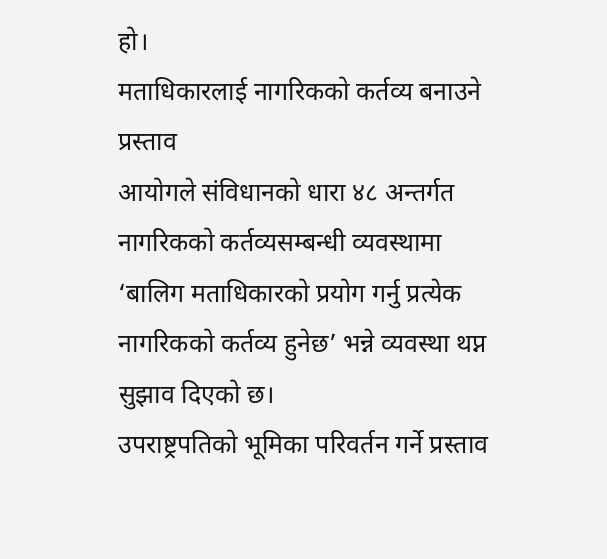हो।
मताधिकारलाई नागरिकको कर्तव्य बनाउने प्रस्ताव
आयोगले संविधानको धारा ४८ अन्तर्गत नागरिकको कर्तव्यसम्बन्धी व्यवस्थामा ‘बालिग मताधिकारको प्रयोग गर्नु प्रत्येक नागरिकको कर्तव्य हुनेछ’ भन्ने व्यवस्था थप्न सुझाव दिएको छ।
उपराष्ट्रपतिको भूमिका परिवर्तन गर्ने प्रस्ताव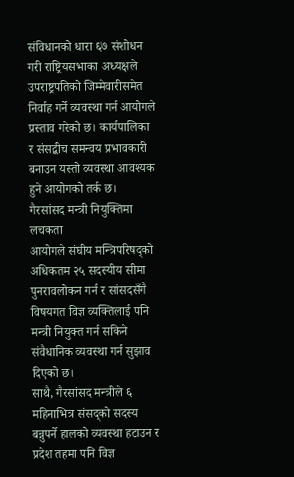संविधानको धारा ६७ संशोधन गरी राष्ट्रियसभाका अध्यक्षले उपराष्ट्रपतिको जिम्मेवारीसमेत निर्वाह गर्ने व्यवस्था गर्न आयोगले प्रस्ताव गरेको छ। कार्यपालिका र संसद्बीच समन्वय प्रभावकारी बनाउन यस्तो व्यवस्था आवश्यक हुने आयोगको तर्क छ।
गैरसांसद मन्त्री नियुक्तिमा लचकता
आयोगले संघीय मन्त्रिपरिषद्को अधिकतम २५ सदस्यीय सीमा पुनरावलोकन गर्न र सांसदसँगै विषयगत विज्ञ व्यक्तिलाई पनि मन्त्री नियुक्त गर्न सकिने संवैधानिक व्यवस्था गर्न सुझाव दिएको छ।
साथै, गैरसांसद मन्त्रीले ६ महिनाभित्र संसद्को सदस्य बन्नुपर्ने हालको व्यवस्था हटाउन र प्रदेश तहमा पनि विज्ञ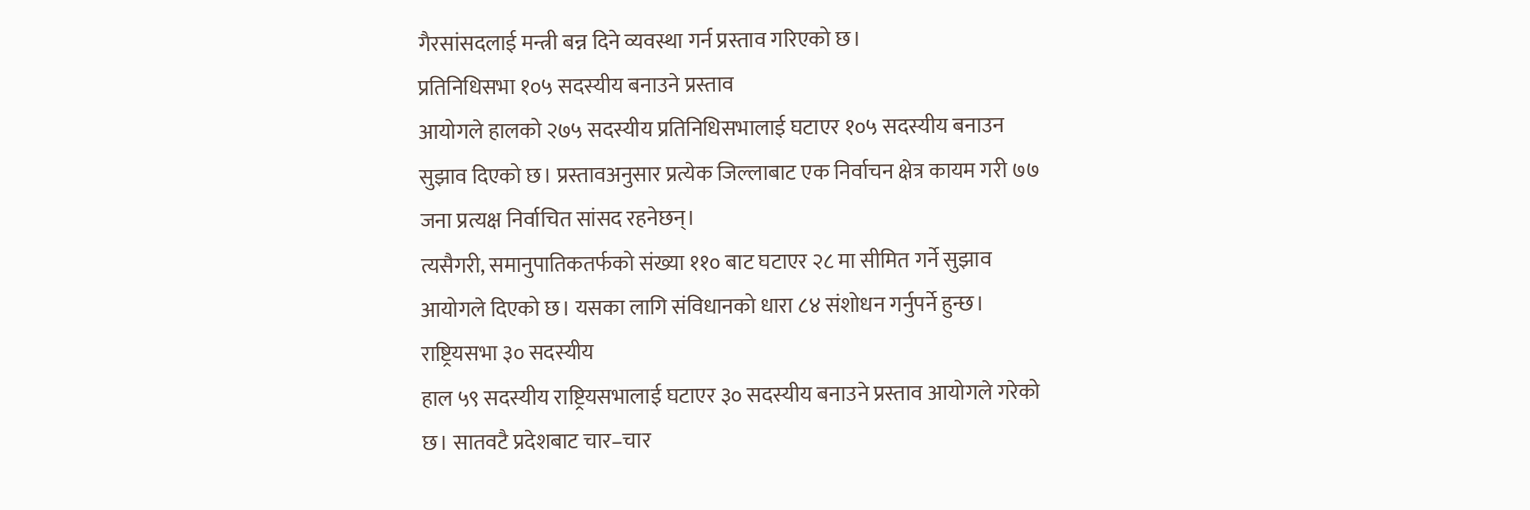गैरसांसदलाई मन्त्री बन्न दिने व्यवस्था गर्न प्रस्ताव गरिएको छ।
प्रतिनिधिसभा १०५ सदस्यीय बनाउने प्रस्ताव
आयोगले हालको २७५ सदस्यीय प्रतिनिधिसभालाई घटाएर १०५ सदस्यीय बनाउन सुझाव दिएको छ। प्रस्तावअनुसार प्रत्येक जिल्लाबाट एक निर्वाचन क्षेत्र कायम गरी ७७ जना प्रत्यक्ष निर्वाचित सांसद रहनेछन्।
त्यसैगरी, समानुपातिकतर्फको संख्या ११० बाट घटाएर २८ मा सीमित गर्ने सुझाव आयोगले दिएको छ। यसका लागि संविधानको धारा ८४ संशोधन गर्नुपर्ने हुन्छ।
राष्ट्रियसभा ३० सदस्यीय
हाल ५९ सदस्यीय राष्ट्रियसभालाई घटाएर ३० सदस्यीय बनाउने प्रस्ताव आयोगले गरेको छ। सातवटै प्रदेशबाट चार–चार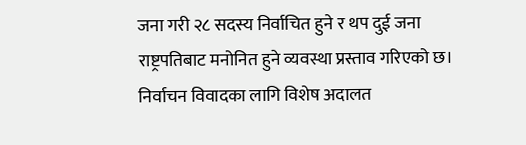जना गरी २८ सदस्य निर्वाचित हुने र थप दुई जना राष्ट्रपतिबाट मनोनित हुने व्यवस्था प्रस्ताव गरिएको छ।
निर्वाचन विवादका लागि विशेष अदालत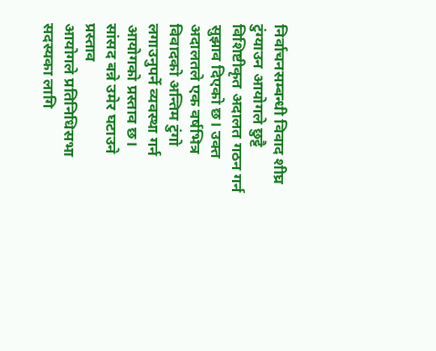निर्वाचनसम्बन्धी विवाद शीघ्र टुंग्याउन आयोगले छुट्टै विशिष्टीकृत अदालत गठन गर्न सुझाव दिएको छ। उक्त अदालतले एक वर्षभित्र विवादको अन्तिम टुंगो लगाउनुपर्ने व्यवस्था गर्न आयोगको प्रस्ताव छ।
सांसद बन्ने उमेर घटाउने प्रस्ताव
आयोगले प्रतिनिधिसभा सदस्यका लागि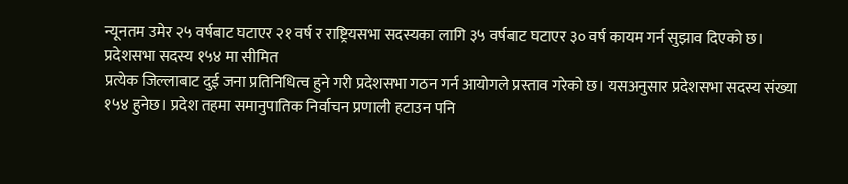न्यूनतम उमेर २५ वर्षबाट घटाएर २१ वर्ष र राष्ट्रियसभा सदस्यका लागि ३५ वर्षबाट घटाएर ३० वर्ष कायम गर्न सुझाव दिएको छ।
प्रदेशसभा सदस्य १५४ मा सीमित
प्रत्येक जिल्लाबाट दुई जना प्रतिनिधित्व हुने गरी प्रदेशसभा गठन गर्न आयोगले प्रस्ताव गरेको छ। यसअनुसार प्रदेशसभा सदस्य संख्या १५४ हुनेछ। प्रदेश तहमा समानुपातिक निर्वाचन प्रणाली हटाउन पनि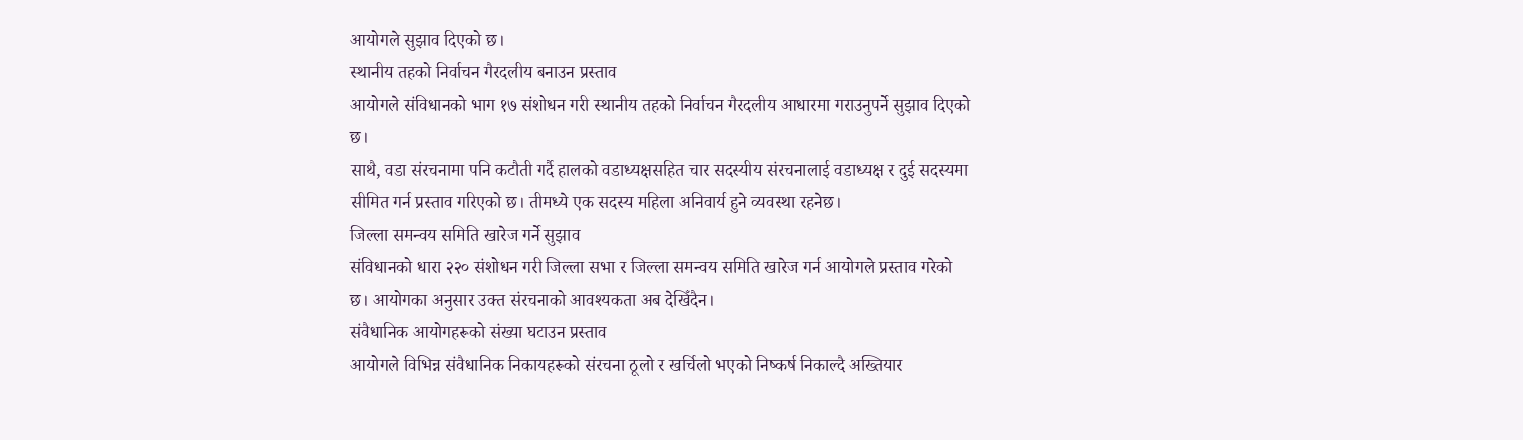आयोगले सुझाव दिएको छ।
स्थानीय तहको निर्वाचन गैरदलीय बनाउन प्रस्ताव
आयोगले संविधानको भाग १७ संशोधन गरी स्थानीय तहको निर्वाचन गैरदलीय आधारमा गराउनुपर्ने सुझाव दिएको छ।
साथै, वडा संरचनामा पनि कटौती गर्दै हालको वडाध्यक्षसहित चार सदस्यीय संरचनालाई वडाध्यक्ष र दुई सदस्यमा सीमित गर्न प्रस्ताव गरिएको छ। तीमध्ये एक सदस्य महिला अनिवार्य हुने व्यवस्था रहनेछ।
जिल्ला समन्वय समिति खारेज गर्ने सुझाव
संविधानको धारा २२० संशोधन गरी जिल्ला सभा र जिल्ला समन्वय समिति खारेज गर्न आयोगले प्रस्ताव गरेको छ। आयोगका अनुसार उक्त संरचनाको आवश्यकता अब देखिँदैन।
संवैधानिक आयोगहरूको संख्या घटाउन प्रस्ताव
आयोगले विभिन्न संवैधानिक निकायहरूको संरचना ठूलो र खर्चिलो भएको निष्कर्ष निकाल्दै अख्तियार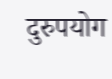दुरुपयोग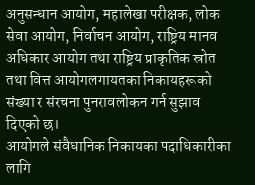अनुसन्धान आयोग, महालेखा परीक्षक, लोक सेवा आयोग, निर्वाचन आयोग, राष्ट्रिय मानव अधिकार आयोग तथा राष्ट्रिय प्राकृतिक स्रोत तथा वित्त आयोगलगायतका निकायहरूको संख्या र संरचना पुनरावलोकन गर्न सुझाव दिएको छ।
आयोगले संवैधानिक निकायका पदाधिकारीका लागि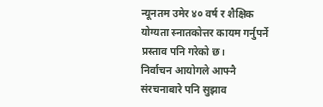न्यूनतम उमेर ४० वर्ष र शैक्षिक योग्यता स्नातकोत्तर कायम गर्नुपर्ने प्रस्ताव पनि गरेको छ।
निर्वाचन आयोगले आफ्नै संरचनाबारे पनि सुझाव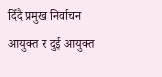दिँदै प्रमुख निर्वाचन आयुक्त र दुई आयुक्त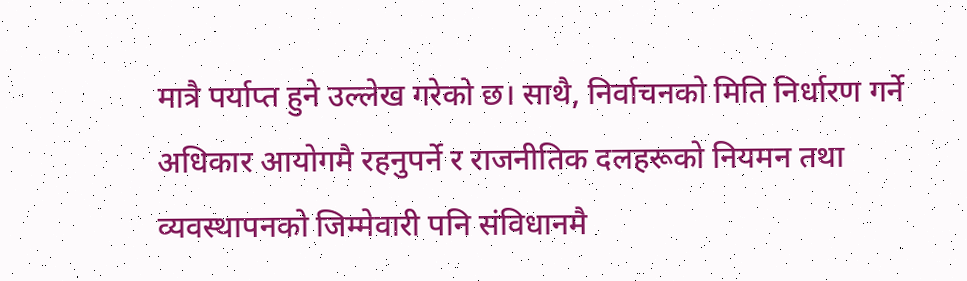मात्रै पर्याप्त हुने उल्लेख गरेको छ। साथै, निर्वाचनको मिति निर्धारण गर्ने अधिकार आयोगमै रहनुपर्ने र राजनीतिक दलहरूको नियमन तथा व्यवस्थापनको जिम्मेवारी पनि संविधानमै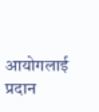आयोगलाई प्रदान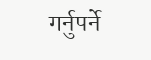गर्नुपर्ने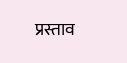प्रस्ताव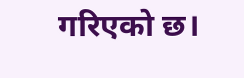गरिएको छ।